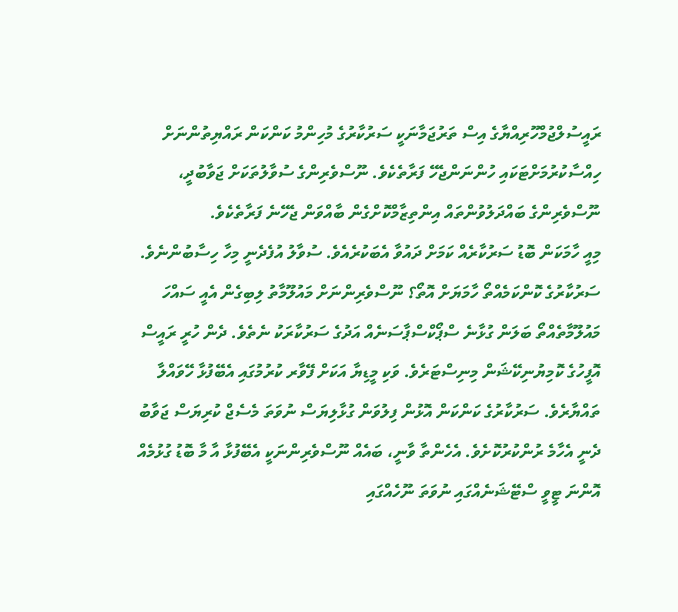ރައީސުލްޖުމްހޫރިއްޔާގެ އިސް ތަރުޖަމާނަކީ ސަރުކާރުގެ މުހިންމު ކަންކަން ރައްޔިތުންނަށް ހިއްސާކުރުމަށްޓަކައި ހުންނަންޖެހޭ ފަރާތެކެވެ. ނޫސްވެރިންގެ ސުވާލުތަކަށް ޖަވާބުދީ، ނޫސްވެރިންގެ ބައްދަލުވުންތައް އިންތިޒާމްކޮށްގެން ބާއްވަން ޖެހޭނެ ފަރާތެކެވެ.
މިއީ ހާމަކަން ބޮޑު ސަރުކާރެއް ކަމަށް ދައުވާ އެބަކުރެއެވެ. ސުވާލު އުފެދެނީ މިހާ ހިސާބުންނެވެ. ސަރުކާރުގެ ކޮންކަމެއްތޯ ހާމަޔަށް އޮތޯ؟ ނޫސްވެރިންނަށް މައުލޫމާތު ލިބިގެން އެއީ ސައްހަ މައުލޫމާތެއްތޯ ބަލަން ގުޅާނެ ސްޕޯކްސްޕާސަނެއް އަދުގެ ސަރުކާރަކު ނެތެވެ. ދެން ހުރީ ރައީސް އޮފީހުގެ ކޮމިޔުނިކޭޝަން މިނިސްޓަރެވެ. ވަކި މީޑިޔާ އަކަށް ފޭވާރ ކުރުމުގައި އެބޭފުޅާ ހޭވައްލާ ތައްޔާރެވެ. ސަރުކާރުގެ ކަންކަން އޮޅުން ފިލުވަން ގުޅާލިޔަސް ނުވަތަ މެސެޖް ކުރިޔަސް ޖަވާބު ދެނީ އެހާމެ ރުންކުރުކޮށެވެ. އެހެންތާ ވާނީ، ބައެއް ނޫސްވެރިންނަކީ އެބޭފުޅާ އާ މާ ބޮޑު ގުޅުމެއް އޮންނަ ޓީވީ ސްޓޭޝަނެއްގައި ނުވަތަ ނޫހެއްގައި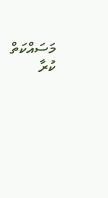މަސައްކަތް ކުރާ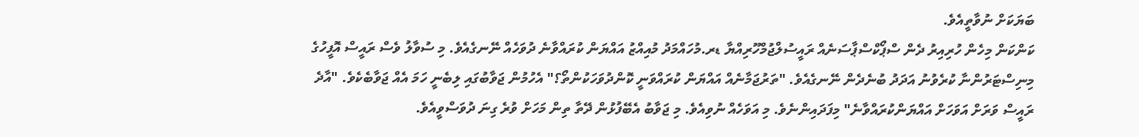ބަޔަކަށް ނުވާތީއެވެ.
ކަންކަން މިހެން ހުރިއިރު ދެން ސްޕޯކްސްޕާސަނެއް ރައީސުލްޖުމްހޫރިއްޔާ ޑރ.މުހައްމަދު މުއިއްޒު އައްޔަން ކުރައްވާނެ ދުވަހެއް ނޭނގެއެވެ. މި ސުވާލު ވެސް ރައީސް އޮފީހުގެ މިނިސްޓަރުންނާ ކުރެވުނު އަދަދު ބުނެދެން ނޭނގެއެވެ. "ތަރުޖަމާނެއް އައްޔަން ކުރައްވަނީ ކޮންދުވަހަކުންތޯ؟" އެހުމުން ޖަވާބުގައި ލިބެނީ ހަމަ އެއް ޖަވާބެކެވެ. "އާދެ ރައީސް ވަރަށް އަވަހަށް އައްޔަންކުރައްވާނެ" މިފަދައިންނެވެ. މި އަވަހެއް ނުވިއެވެ. މި ޖަވާބު އެބޭފުޅުން ދޭތާ ތިން މަހަށް ވުރެ ގިނަ ދުވަސްވީއެވެ.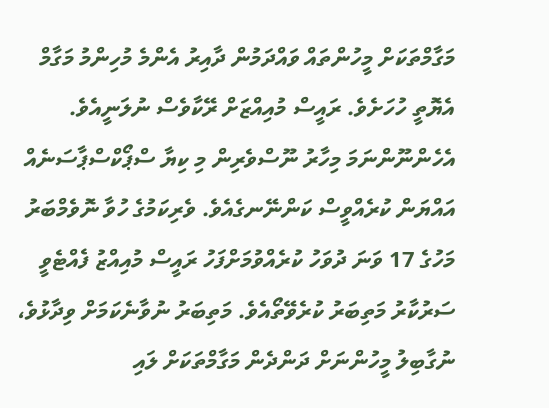މަގާމްތަކަށް މީހުންތައް ވައްދަމުން ދާއިރު އެންމެ މުހިންމު މަގާމް އެޔޮތީ ހުހަށެވެ. ރައީސް މުއިއްޒަށް ރޭކާވެސް ނުލަނީއެވެ. އެހެންނޫންނަމަ މިހާރު ނޫސްވެރިން މި ކިޔާ ސްޕޯކްސްޕާސަނެއް އައްޔަން ކުރެއްވީސް ކަންނޭނގެއެވެ. ވެރިކަމުގެ ހުވާ ނޮވެމްބަރު މަހުގެ 17 ވަނަ ދުވަހު ކުރެއްވުމަށްފަހު ރައީސް މުއިއްޒު ފެއްޓެވީ ސަރުކާރު މަތިބަރު ކުރެވޭތޯއެވެ. މަތިބަރު ނުވާނެކަމަށް ވިދާޅުވެ، ނުގާބިލު މީހުންނަށް ދަންދެން މަގާމްތަކަށް ލައި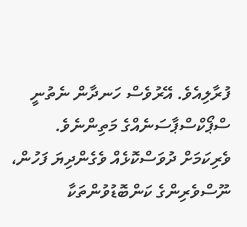ފުރާލިއެވެ. އޭރުވެސް ހަނދާން ނެތުނީ ސްޕޯކްސްޕާސަނެއްގެ މަތިންނެވެ.
ވެރިކަމަށް ދުވަސްކޮޅެއް ވެގެންދިޔަ ފަހުން، ނޫސްވެރިންގެ ކަންބޮޑުވުންތަކާ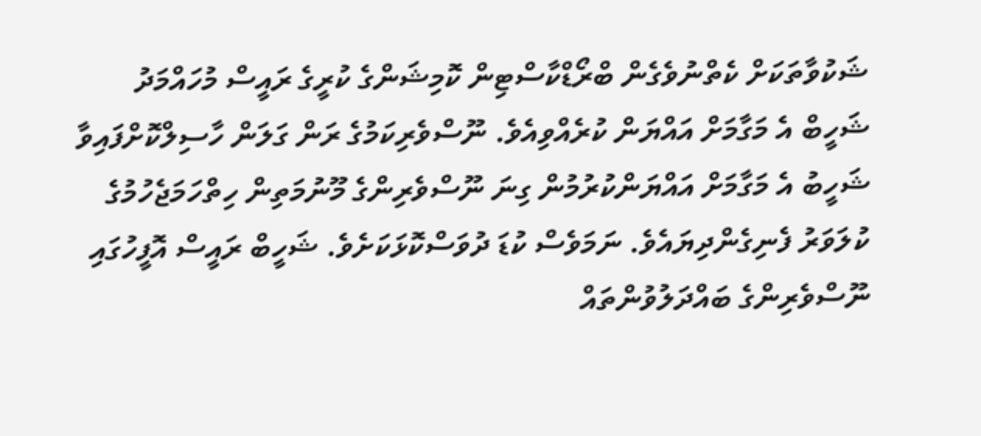ޝަކުވާތަކަށް ކެތްނުވެގެން ބްރޯޑްކާސްޓިން ކޮމިޝަންގެ ކުރީގެ ރައީސް މުހައްމަދު ޝަހީބް އެ މަގާމަށް އައްޔަން ކުރެއްވިއެވެ. ނޫސްވެރިކަމުގެ ރަން ގަލަން ހާސިލްކޮށްފައިވާ ޝަހީބު އެ މަގާމަށް އައްޔަންކުރުމުން ގިނަ ނޫސްވެރިންގެ މޫނުމަތިން ހިތްހަމަޖެހުމުގެ ކުލަވަރު ފެނިގެންދިޔައެވެ. ނަމަވެސް ކުޑަ ދުވަސްކޮޅަކަށެވެ. ޝަހީބް ރައީސް އޮފީހުގައި ނޫސްވެރިންގެ ބައްދަލުވުންތައް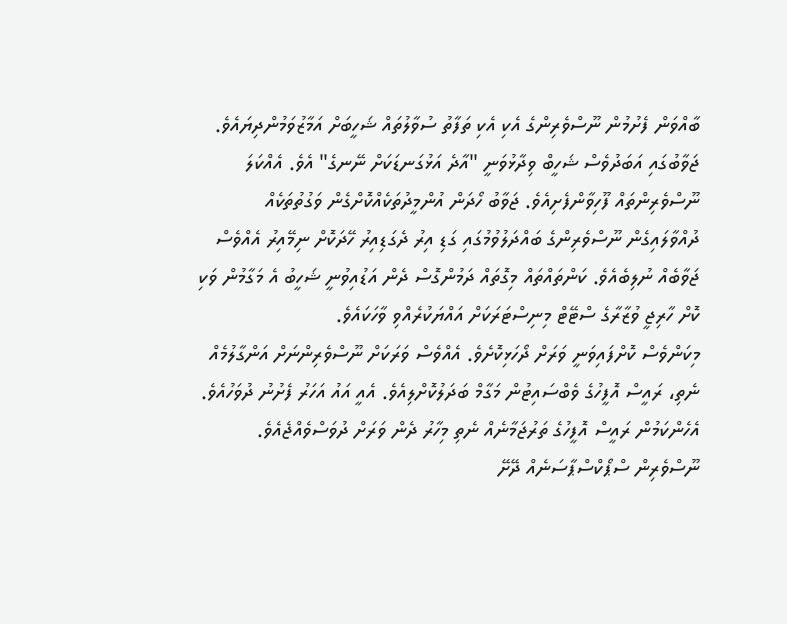ބާއްވަން ފެށުމުން ނޫސްވެރިންގެ އެކި އެކި ތަފާތު ސުވާލުތައް ޝަހީބަށް އަމާޒުވަމުންދިޔައެވެ. ޖަވާބުގައި އަބަދުވެސް ޝަހީބް ވިދާޅުވަނީ "އާދެ އަޅުގަނޑަކަށް ނޭނގެ" އެވެ. އެއްކަލަ ނޫސްވެރިންތައް ފޫހިވާންފެށިއެވެ. ޖަވާބު ހޯދަން އުންމީދުތަކެއްކޮށްގެން ވަގުތުތަކެއް ދުއްވާލައިގެން ނޫސްވެރިންގެ ބައްދަލުވުމުގައި ގަޑި އިރު ދެގަޑިއިރު ހޭދަކޮށް ނިމޭއިރު އެއްވެސް ޖަވާބެއް ނުލިބެއެވެ. ކަންތައްތައް މިގޮތައް ދަމުންގޮސް ދެން އަޑުއިވުނީ ޝަހީބު އެ މަގާމުން ވަކި ކޮށް ހާރިޖީ ވުޒާރާގެ ސްޓޭޓް މިނިސްޓަރަކަށް އައްޔަކުރެއްވި ވާހަކައެވެ.
މިކަންވެސް ކޮށްފައިވަނީ ވަރަށް ދޯހަޅިކޮށެވެ. އެއްވެސް ވަރަކަށް ނޫސްވެރިންނަށް އަންގާލުމެއް ނެތި، ރައީސް އޮފީހުގެ ވެބްސައިޓުން މަގާމް ބަދަލުކޮށްލިއެވެ. އެއީ އައު އަހަރު ފެށުނު ދުވަހުއެވެ. އެހެންކަމުން ރައީސް އޮފީހުގެ ތަރުޖަމާނެއް ނެތި މިހާރު ދެން ވަރަށް ދުވަސްވެއްޖެއެވެ. ނޫސްވެރިން ސްޕޯކްސްޕާސަނެއް ދޭށޭ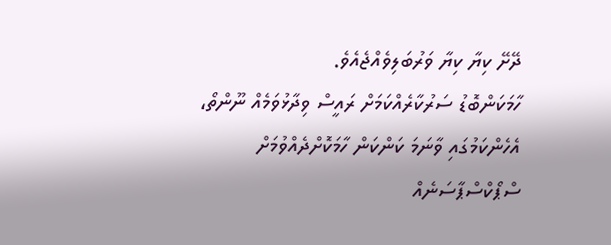ދޭށޭ ކިޔާ ކިޔާ ވަރުބަލިވެއްޖެއެވެ.
ހާމަކަންބޮޑު ސަރުކާރެއްކަމަށް ރައީސް ވިދާޅުވަމެއް ނޫންތޯ، އެހެންކަމުގައި ވާނަމަ ކަންކަން ހާމަކޮށްދެއްވުމަށް ސްޕޯކްސްޕާސަނެއް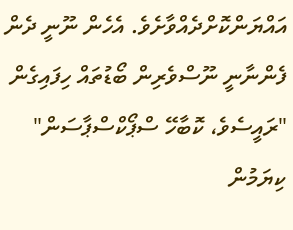އައްޔަންކޮށްދެއްވާށެވެ. އެހެން ނޫނީ ދެން ފެންނާނީ ނޫސްވެރިން ބޯޑުތައް ހިފައިގެން "ރައީސެވެ، ކޮބާހޭ ސްޕޯކްސްޕާސަން" ކިޔަމުން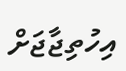އިހުތިޖާޖަށް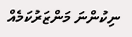ނިކުންނަ މަންޒަރުކަމެއް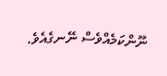ނޫންކަމެއްވެސް ނޭނގެއެވެ.